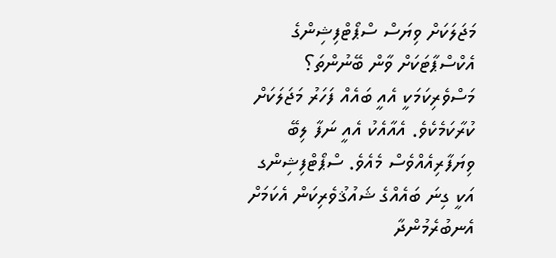މަޖަލަކަށް ވިޔަސް ސްޕޯޓްފިޝިންގެ އެކްސްޕާޓަކަށް ވާން ބޭނުންތަ؟
މަސްވެރިކަމަކީ އެއީ ބައެއް ފަހަރު މަޖަލަކަށް ކުރާކަމެކެވެ. އެއާއެކު އެއީ ނަފާ ލިބޭ ވިޔަފާރިއެއްވެސް މެއެވެ. ސްޕޯޓްފިޝިންގ އަކީ ގިނަ ބައެއްގެ ޝައުޤުވެރިކަން އެކަމަށް އެނބުރެމުންދާ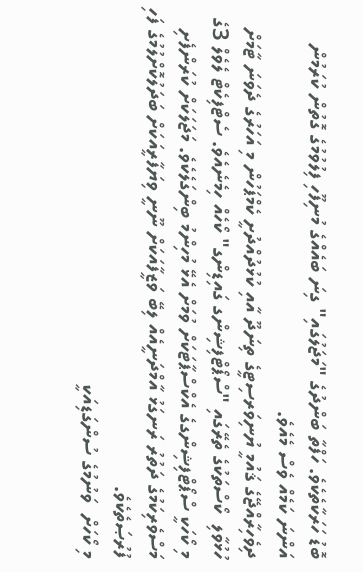ބޮޑު ހަރަކާތެކެވެ. ހަފްތާ ބަންދުގެ "މަޖަލުގައި" ގިނަ ބައެއްގެ މުނިފޫހި ފިލުވުމުގެ ގޮތުން ކުރަމުން އަންނަ ކަމެއް ވެސް މެއެވެ.
ދިވެހިރާއްޖޭގެ ޤައުމީ ޔުނިވަރސިޓީގެ ތިނަދޫ އާއި ކުޅުދުއްދުށީ ކެމްޕަހުން މި އަހަރުގެ ދެވަނަ ޓާމަށް ހުޅުވާލި  ކޯސްތަކުގެ ތެރޭގައި "ސްޕޯޓްފިޝިންގ ގައިޑިންގ" ކޯހެއް ހިމެނެއެވެ. ސެޓްފިކެޓް ލެވެލް 3ގެ މި ކޯހަކީ ސްޕޯޓްފިޝިންގގެ އެކްސްޕާޓަކަށް ވުމަށް އެޅޭ މުހިންމު ބިންގަލެކެވެ. މަޖަލަކަށް ކުރަންފެށި މަސްވެރިކަމުގެ ދަތުރު ރަނގަޅު އާމްދަނީއެއް ލިބޭ ވަޒީފާއަކަށް ނޫނީ ވިޔަފާރީއަކަށް ބަދަލުކޮށްލުމުގެ ފަހި ފުރުޞަތެކެވެ.
މި ކޯހަށް  ވަނުމުގެ ސުންގަޑިއަކީ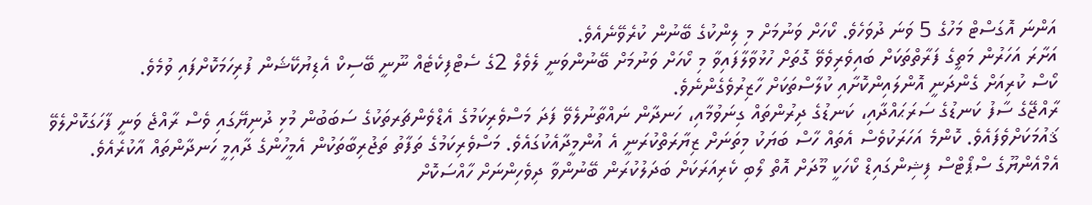އަންނަ އޮގަސްޓް މަހުގެ 5 ވަނަ ދުވަހެވެ. ކޯހަށް ވަނުމަށް މި ލިންކުގެ ބޭނުން ކުރެވޭނެއެވެ.
އަށާރަ އަހަރުން މަތީގެ ފަރާތްތަކަށް ބައިވެރިވެވޭ ގޮތަށް ހުޅުވާލާފައިވާ މި ކޯހަށް ވަނުމަށް ބޭނުންވަނީ ލެވެލް 2ގެ ސެޓްފިކެޓެއް ނޫނީ ބޭސިކް އެޑިޔުކޭޝަން ފުރިހަމަކޮށްފައި ވުމެވެ.
ކޯސް ކުރިއަށް ގެންދަނީ އޮންލައިންކޮށާއި ކުލާސްތަކަށް ހާޒިރުވެގެންނެވެ.
ރާއްޖޭގެ ސާފު ކަނޑުގެ ސަރަޙައްދާއި، ކަނޑުގެ ދިރުންތައް ގިނަވުމާއި، ހަނދާން ނައްތާނުލެވޭ ފަދަ މަސްވެރިކަމުގެ އެޑްވެންޗަރތަކުގެ ސަބަބުން މުޅި ދުނިޔޭގައި ވެސް ރާއްޖެ ވަނީ ފާހަގަކޮށްލެވޭ ޤައުމަކަށްވެފައެވެ. ކޮންމެ އަހަރަކުވެސް އެތައް ހާސް ބަޔަކު މިތަނަށް ޒިޔާރަތްކުރަނީ އެ އުންމީދާއެކުގައެވެ. މަސްވެރިކަމުގެ ތަފާތު ތަޖުރިބާތަކުން އެމީހުންގެ ދާއިމީ ހަނދާންތައް އާކުރެއެވެ.
އެމްއެންޔޫގެ ސްޕޯޓްސް ފިޝިންގައިޑް ކޯހަކީ މޫދަށް އޮތް ލޯބި ކެރިއަރަކަށް ބަދަލުކުރަން ބޭނުންވާ ދިވެހިންނަށް ހާއްސަކޮށް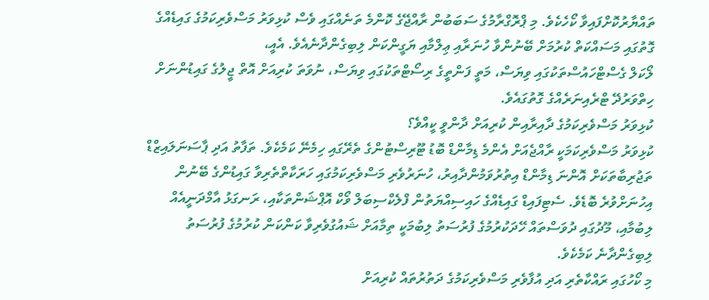ތައްޔާރުކޮށްފައިވާ ކޯހެކެވެ. މި ޕްރޮގްރާމުގެ ސަބަބުން ރާއްޖޭގެ ކޮންމެ ތަނެއްގައި ވެސް ކުޅިވަރު މަސްވެރިކަމުގެ ގައިޑެއްގެ ގޮތުގައި މަސައްކަތް ކުރުމަށް ބޭނުންވާ ހުނަރާއި ޢިލްމާއި ޔަގީންކަން ލިބިގެންދާނެއެވެ. އެއީ،
ލޯކަލް ގެސްޓްހައުސްތަކުގައި ވިޔަސް، މަތީ ފަންތީގެ ރިސޯޓްތަކުގައި ވިޔަސް، ނުވަތަ ކުރިއަށް އޮތް ޖީލުގެ ގައިޑުންނަށް ހިތްވަރުދޭ ޓްރެއިނަރެއްގެ ގޮތުގައެވެ.
ކުޅިވަރު މަސްވެރިކަމުގެ ދާއިރާއިން ކުރިއަށް ދާންވީ ކީއްވެ؟
ކުޅިވަރު މަސްވެރިކަމަކީ ރާއްޖެއަށް އެންމެ ޑިމާންޑް ބޮޑު ޓޫރިސްޓުންގެ ތެރޭގައި ހިމެނޭ ކަމެކެވެ. ތަފާތު އަދި ޕާސަނަލައިޒްޑް ތަޖުރިބާތަކަށް އޮންނަ ޑިމާންޑް އިތުރުވަމުންދާއިރު، ހުނަރުވެރި މަސްވެރިކަމުގައި ހަރަކާތްތެރިވާ ގައިޑުންގެ ބޭނުން އިހުނަށްވުރެ ބޮޑެވެ. ސެޓިފައިޑް ގައިޑެއްގެ ހައިސިއްޔަތުން ފްލެކްސިބަލް ވޯކް އޮޕްޝަންތަކާއި، ރަނގަޅު އާމްދަނީއެއް ލިބުމާއި، މޫދުގައި ދުވަސްތައް ހޭދަކުރުމުގެ ފުރުސަތު ލިބުމަކީ ތިމާއަށް ޝައުގުވެރިވާ ކަންކަން ކުރުމުގެ ފުރުސަތު ލިބިގެންދާނެ ކަމެކެވެ.
މި ކޯހުގައި ރައްކާތެރި އަދި އުފާވެރި މަސްވެރިކަމުގެ ދަތުރުތައް ކުރިއަށް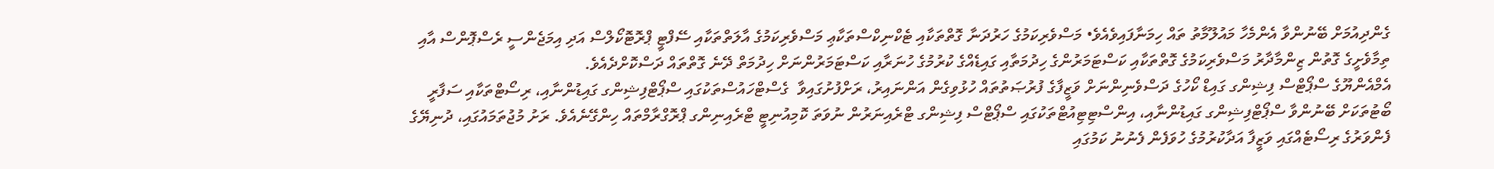ގެންދިއުމަށް ބޭނުންވާ އެންމެހާ މައުލޫމާތު ތައް ހިމަނާފައިވެއެވެ• މަސްވެރިކަމުގެ ހަރުދަނާ ގޮތްތަކާއި ޓެކްނިކްސްތަކާޢި މަސްވެރިކަމުގެ އާލަތްތަކާއި ސޭފްޓީ ޕްރޮޓޮކޯލްސް އަދި އިމަޖެންސީ ރެސްޕޮންސް އާއި ތިމާވެށީގެ ގޮތުން ޒިންމާދާރު މަސްވެރިކަމުގެ ގޮތްތަކާއި ކަސްޓަމަރުންގެ ހިދުމަތާއި ގައިޑެއްގެ ކުރުމުގެ ހުނަރާއި ކަސްޓަމަރުންނަށް ހިދުމަތް ދޭނެ ގޮތްތައް ދަސްކޮށްދެއެވެ.
އެމްއެންޔޫގެ ސްޕޯޓްސް ފިޝިންގ ގައިޑް ކޯހުގެ ދަސްވެނިންނަށް ވަޒީފާގެ ފުރުޞަތުތައް ހުޅުވިގެން އަންނައިރު، ރަށްފުށުގައިވާ  ގެސްޓްހައުސްތަކުގައި ސްޕޯޓްފިޝިންގ ގައިޑުންނާއި، ރިސޯޓްތަކާއި ސަފާރީ ބޯޓުތަކަށް ބޭނުންވާ ސްޕޯޓްފިޝިންގ ގައިޑުންނާއި، އިންސްޓިޓިއުޓްތަކުގައި ސްޕޯޓްސް ފިޝިންގ ޓްރެއިނަރުން ނުވަތަ ކޮމިއުނިޓީ ޓްރެއިނިންގ ޕްރޮގްރާމްތައް ހިންގޭނެއެވެ. ރަށު މުޖުތަމައުގައި، ދުނިޔޭގެ ފެންވަރުގެ ރިސޯޓެއްގައި ވަޒީފާ އަދާކުރުމުގެ ހުވަފެން ފެނުނު ކަމުގައި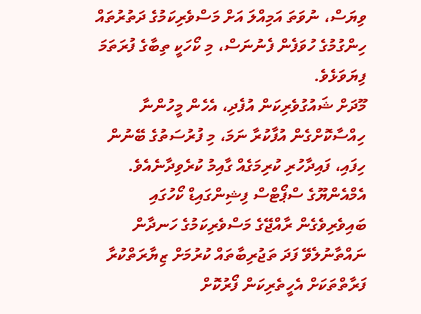ވިޔަސް، ނުވަތަ އަމިއްލަ އަށް މަސްވެރިކަމުގެ ދަތުރުތައް ހިންގުމުގެ ހުވަފެން ފެނުނަސް، މި ކޯހަކީ ތިބާގެ ފުރަތަމަ ފިޔަވަޅެވެ.
މޫދަށް ޝައުގުވެރިކަން އުފެދި، އެހެން މީހުންނާ ހިއްސާކޮށްގެން އުފާކުރާ ނަމަ، މި ފުރުސަތުގެ ބޭނުން ހިފައި، ފައިދާހުރި ކުރިމަގެއް ގާއިމު ކުރެވިދާނެއެވެ. އެމްއެންޔޫގެ ސްޕޯޓްސް ފިޝިންގައިޑް ކޯހުގައި ބައިވެރިވެގެން ރާއްޖޭގެ މަސްވެރިކަމުގެ ހަނދާން ނައްތާނުލެވޭ ފަދަ ތަޖުރިބާތައް ކުރުމަށް ޒިޔާރަތްކުރާ ފަރާތްތަކަށް އެހީތެރިކަން ފޯރުކޮށް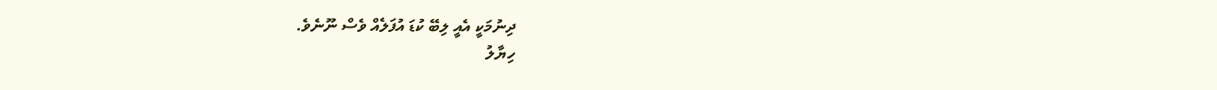ދިނުމަކީ އެއީ ލިބޭ ކުޑަ އުފަލެއް ވެސް ނޫނެވެ.
ހިޔާލު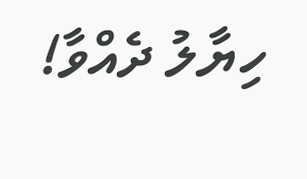ހިޔާލު ދެއްވާ!